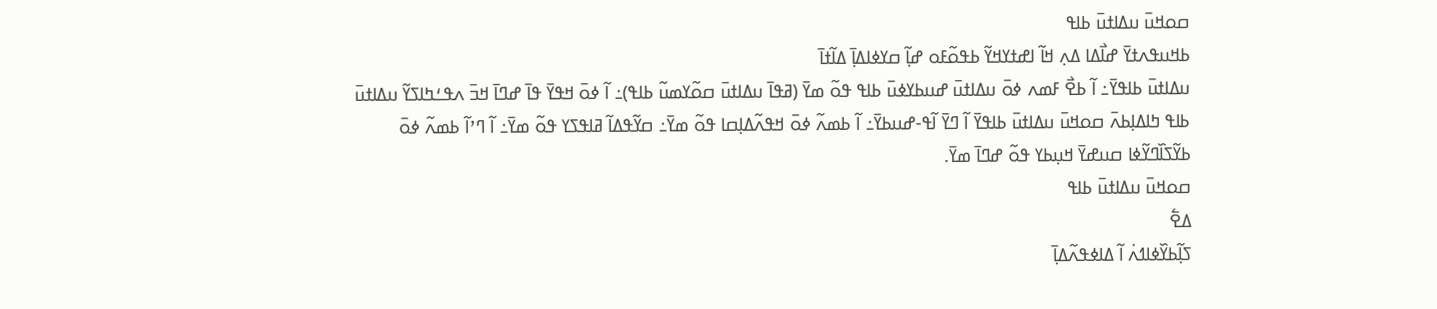ߛߋߞߎ߫ ߎߡߊߙߎ߫ ߕߊߟ
ߕߞߎߟߍߙߌ߫ ߝߊ߯ߡߊ ߡߍ߲ ߞߊ߬ ߊߝߙߌߞߌ߬ ߕߟߋ߬ߓߋ ߝߊ߲߬ ߛߌߦߊߡߊ߲߫ ߡߊ߬ߙߊ߫
ߎߡߊߙߎ߫ ߕߊߟߌ߫߸ ߊ߬ ߕߐ߯ ߓߘߍ ߦߋ߫ ߎߡߊߙߎ߫ ߝߎߕߌߦߎ߫ ߕߊߟ ߟߋ߬ ߘߌ߫ (ߥߟߊ߫ ߎߡߊߙߎ߫ ߛߋ߬ߌߘߎ߬ ߕߊߟ)߸ ߊ߬ ߦߋ߫ ߞߟߌ߫ ߟߊ߫ ߝߣߊ߫ ߞߏ߫ ߍߟߑߤߊߖߌ߬ ߎߡߊߙߎ߫ ߕߊߟ ߤߊߡߊ߲ߕߍ߫ ߛߋߞߎ߫ ߎߡߊߙߎ߫ ߕߊߟߌ߫ ߊ߬ ߣߌ߫ ߊ߬ߟ-ߝߎߕߌ߫߸ ߊ߬ ߕߘߍ߬ ߦߋ߫ ߞߟߍ߬ߡߊ߲ߛߊ ߟߋ߬ ߘߌ߫߸ ߛߌ߬ߟߡߊ߬ ߥߊߟߖߌ ߟߋ߬ ߘߌ߫߸ ߊ߬ ߣߴߊ߬ ߕߘߍ߬ ߦߋ߫ ߕߌ߬ߖߊ߰ߣߌ߬ߦߊ ߛߎߝߌ߫ ߞߎ߲ߕߌ ߟߋ߬ ߝߣߊ߫ ߘߌ߫.
ߛߋߞߎ߫ ߎߡߊߙߎ߫ ߕߊߟ
ߡߐ߱
ߖߊ߲߬ߕߌ߰ߦߊߗߍ߭ ߊ߬ ߡߊߦߟߍ߬ߡߊ߲߫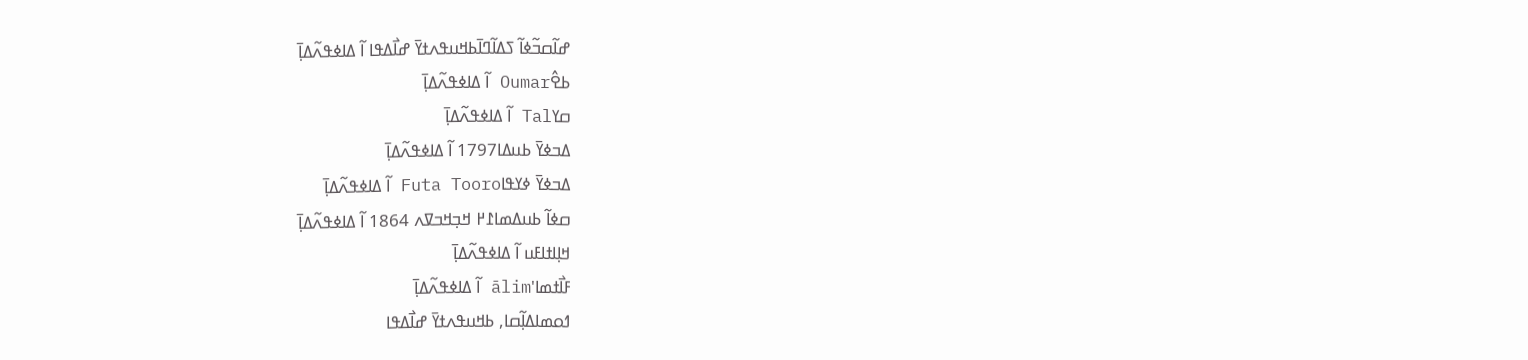ߝߊ߬ߛߏ߬ߦߊ߬ ߖߡߊ߬ߣߊ߫ߕߞߎߟߍߙߌ߫ ߝߊ߯ߡߟߊ ߊ߬ ߡߊߦߟߍ߬ߡߊ߲߫
ߕߐ߮Oumar ߊ߬ ߡߊߦߟߍ߬ߡߊ߲߫
ߛߌTal ߊ߬ ߡߊߦߟߍ߬ߡߊ߲߫
ߡߏߦߌ߫ ߕߎߡߊ1797 ߊ߬ ߡߊߦߟߍ߬ߡߊ߲߫
ߡߏߦߌ߫ ߦߌߟߊFuta Tooro ߊ߬ ߡߊߦߟߍ߬ߡߊ߲߫
ߛߦߊ߬ ߕߎߡߘߊ߁߂ ߞߏ߲ߞߏߜߍ 1864 ߊ߬ ߡߊߦߟߍ߬ߡߊ߲߫
ߞߊ߲ߊߙߊߓߎ ߊ߬ ߡߊߦߟߍ߬ߡߊ߲߫
ߓߊ߯ߙߘߊ'ālim ߊ߬ ߡߊߦߟߍ߬ߡߊ߲߫
ߗߋߘߊߡߊ߲߬ߛߊ, ߕߞߎߟߍߙߌ߫ ߝߊ߯ߡߟߊ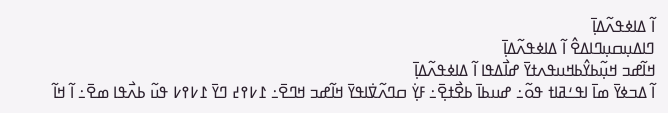ߊ߬ ߡߊߦߟߍ߬ߡߊ߲߫
ߣߊߡߎ߲ߛߎ߲ߣߊߡߐ߮ ߊ߬ ߡߊߦߟߍ߬ߡߊ߲߫
ߞߊ߬ߝߏ ߞߎ߲߬ߕߌ߮ߕߞߎߟߍߙߌ߫ ߝߊ߯ߡߟߊ ߊ߬ ߡߊߦߟߍ߬ߡߊ߲߫
ߊ߬ ߡߏߦߌ߫ ߘߊ߫ ߊߟߑߥߊߙ ߟߋ߬߸ ߝߎߕߊ߫ ߕߐ߯ߙߐ߲߫߸ ߓߌ߲߭ ߛߣߍ߬ߜ߭ߊߟߌ߫ ߞߊ߬ߝߏ ߞߣߐ߫߸ ߁߇߉߄ ߣߌ߫ ߁߇߉߇ ߟߎ߬ ߕߍ߯ߟߊ ߘߐ߫߸ ߊ߬ ߞߊ߬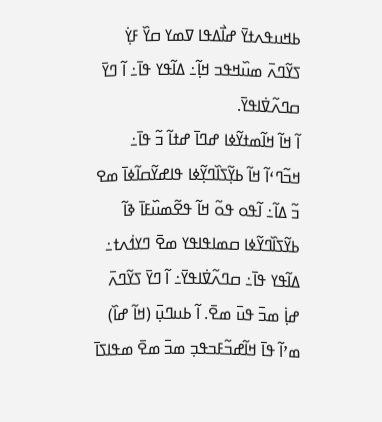ߕߞߎߟߍߙߌ߫ ߝߊ߯ߡߟߊ ߜߘߌ ߛߌ߰ ߓߌ߲߭ ߖߌ߬ߣߍ߫ ߘߎ߰ߞߟߏ ߞߊ߲߬߸ ߡߊ߬ߟߌ ߟߊ߫߸ ߊ߬ ߣߌ߫ ߛߣߍ߬ߜ߭ߊߟߌ߫.
ߊ߬ ߞߊ߬ ߞߊ߬ߘߙߌ߬ߦߊ ߝߣߊ߫ ߝߙߊ߬ ߏ߬ ߟߊ߫߸ ߞߏ߬ߣߵߊ߬ ߞߊ߬ ߕߌ߲߬ߖߊ߰ߣߌ߲߬ߦߊ ߟߊߝߌ߬ߛߊ߬ߦߊ߫ ߘߐ ߏ߬ ߡߊ߬߸ ߊ߬ߟߋ ߟߋ߬ ߞߊ߬ ߟߐ߬ߘߎ߰ߓߊ߫ ߢߊ߬ ߕߌ߬ߖߊ߰ߣߌ߬ߦߊ ߛߘߊߟߊߟߌ ߘߐ߫ ߣߌߗ߭ߍߙ߸ ߡߊ߬ߟߌ ߟߊ߫߸ ߛߣߍ߬ߜ߭ߊߟߌ߫߸ ߊ߬ ߣߌ߫ ߖߌ߬ߣߍ߫ ߝߊ߲߭ ߘߏ߫ ߟߎ߫ ߘߐ߫. ߊ߬ ߕߎߣߎ߲߫ (ߞߊ߬ ߝߊ߰) ߘߴߊ߬ ߟߊ߫ ߞߊ߬ߝߏ߬ߓߏߟߏ߲ ߘߏ߫ ߘߐ߫ ߘߟߊߖߊ߫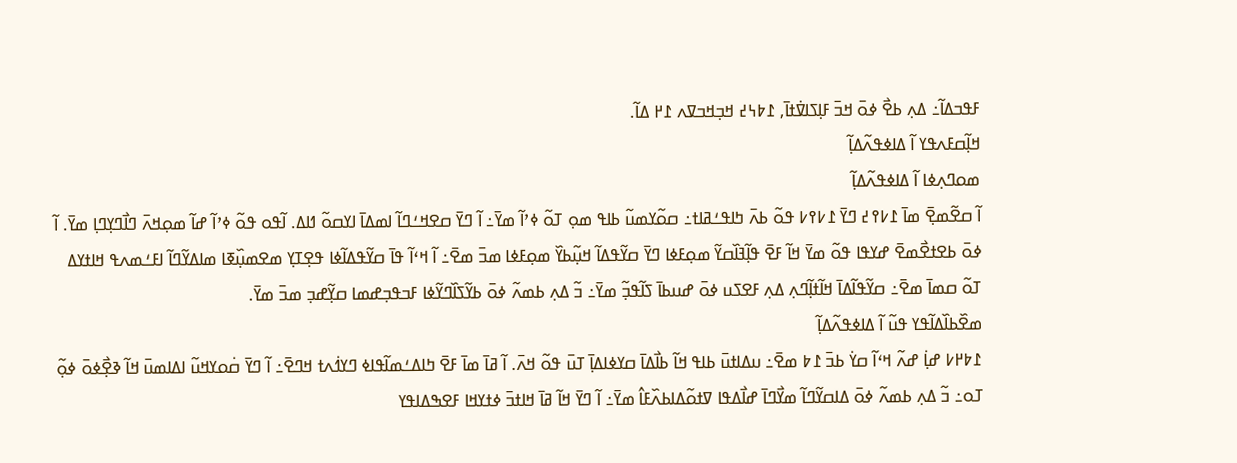ߓߟߏߡߊ߬߸ ߡߍ߲ ߕߐ߯ ߦߋ߫ ߞߏ߫ ߓߊ߲ߖߊߜ߭ߙߊ߫, ߁߈߆߄ ߞߏ߲ߞߏߜߍ ߁߂ ߡߊ߬.
ߞߊ߲߬ߛߓߍߟߌ ߊ߬ ߡߊߦߟߍ߬ߡߊ߲߬
ߘߋߣߍ߲ߦߊ ߊ߬ ߡߊߦߟߍ߬ߡߊ߲߬
ߊ߬ ߛߐ߬ߘߐ߲߫ ߘߊ߫ ߁߇߉߄ ߣߌ߫ ߁߇߉߇ ߟߋ߬ ߕߍ߫ ߤߊߟߑߥߊߙ߸ ߛߋ߬ߌߘߎ߬ ߕߊߟ ߘߋ߲ ߠߋ߬ ߦߴߊ߬ ߘߌ߫߸ ߊ߬ ߣߌ߫ ߛߐߞߑߣߊ߬ ߊߘߡߊ߫ ߊߌߛߋ߬ ߗߊߡ. ߊ߬ߟߋ ߟߋ߬ ߦߴߊ߬ ߝߊ߬ ߘߋ߲ߞߍ߫ ߣߊ߯ߣߌ߲ߣߊ߲ ߘߌ߫. ߊ߬ ߦߋ߫ ߕߐߙߐ߯ߘߐ߫ ߝߌߟߊ ߟߋ߬ ߘߌ߫ ߞߊ߬ ߓߐ߫ ߟߊ߲߬ߔߊ߰ߛߌ߬ ߘߋ߲ߓߦߊ ߣߌ߫ ߛߌ߬ߟߡߊ߬ ߞߎ߲߬ߕߌ߰ ߘߋ߲ߓߦߊ ߘߏ߫ ߘߐ߫߸ ߊ߬ ߞߵߊ߬ ߟߊ߫ ߛߌ߬ߟߡߊ߬ߦߊ ߟߐ߲ߠߌ߲ ߘߐߘߎ߲߰ߧߊ ߘߊߡߌ߬ߣߊ߬ ߊߓߑߘߍߟ ߞߊߙߌߡ ߠߋ߬ ߛߘߊ߫ ߘߐ߫߸ ߛߌ߬ߟߊ߬ߡߊ߫ ߞߊ߬ߙߊ߲߬ߣߍ߲ ߡߍ߲ ߓߐߖߎ ߦߋ߫ ߝߎߕߊ߫ ߖߊ߬ߟߏ߲߬ ߘߌ߫߸ ߏ߬ ߡߍ߲ ߕߘߍ߬ ߦߋ߫ ߕߌ߬ߖߊ߰ߣߌ߬ߦߊ ߓߏߟߏ߲ߝߘߊ ߛߌ߲߬ߝߏ߲ ߘߏ߫ ߘߌ߫.
ߘߐ߰ߕߊ߰ߡߊ߬ߟߌ ߟߎ߬ ߊ߬ ߡߊߦߟߍ߬ߡߊ߲߬
߁߈߂߇ ߝߊ߲߭ ߝߍ߬ ߞߵߊ߬ ߛߌ߭ ߕߏ߫ ߁߈ ߘߐ߫߸ ߎߡߊߙߎ߫ ߕߊߟ ߞߊ߬ ߕߊ߯ߡߊ߫ ߛߌߦߊߡߊ߲߫ ߠߎ߫ ߟߋ߬ ߞߍ߫. ߊ߬ ߥߊ߫ ߘߊ߫ ߓߐ߫ ߤߊߡߑߘߊ߬ߟߊߦ ߣߌߗ߭ߍߙ ߞߣߐ߫߸ ߊ߬ ߣߌ߫ ߛ߭ߋߌߞߎ߬ ߊߡߊߘߎ߫ ߞߊ߬ ߢߐ߲߯ߦߋ߫ ߦߋ߲߬ ߠߋ߸ ߏ߬ ߡߍ߲ ߕߘߍ߬ ߦߋ߫ ߡߊߛߌ߬ߣߊ߬ ߘߌ߯ߣߊ߫ ߝߊ߯ߡߟߊ ߜߙߋ߬ߡߊߕߍ߰ߓߊ߮ ߘߌ߫߸ ߊ߬ ߣߌ߫ ߞߊ߬ ߥߊ߫ ߞߊߙߏ߫ ߦߙߌߞߊ ߓߐߒߡߊߟߌ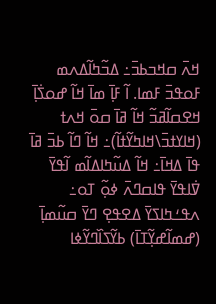ߞߍ߫ ߛߞߏߕߏ߫߸ ߡߏ߬ߤߊ߬ߡߍߘ ߓߋߟߏ߫ ߓߘߊ. ߊ߬ ߓߊ߲߫ ߘߊ߫ ߞߊ߬ ߝߋߖ߭ߊ߲߫ ߞߐߛߊ߬ߥߏ߬ ߞߊ߬ ߥߊ߫ ߛߋ߫ ߞߍߙ (ߞߊߌߙߏ߫\ߞߊߤߌ߬ߙߊ߬)߸ ߞߊ߬ ߣߊ߬ ߕߏ߫ ߥߊ߫ ߟߊ߫ ߡߞߊ߫߸ ߞߊ߬ ߡߎ߬ߤߊߡߊ߬ߘ ߊ߬ߟߌ߫ ߜ߭ߊߟߌ߫ ߟߊߛߣߍ߫ ߦߋ߲߬ ߠߋ߸ ߍߟߑߤߊߖߌ߫ ߡߐߟߐ߲ ߣߌ߫ ߛߎ߬ߘߊ߲߫ (ߝߘߊ߬ߝߌ߲߬ߠߊ߫) ߕߌ߬ߖߊ߰ߣߌ߬ߦߊ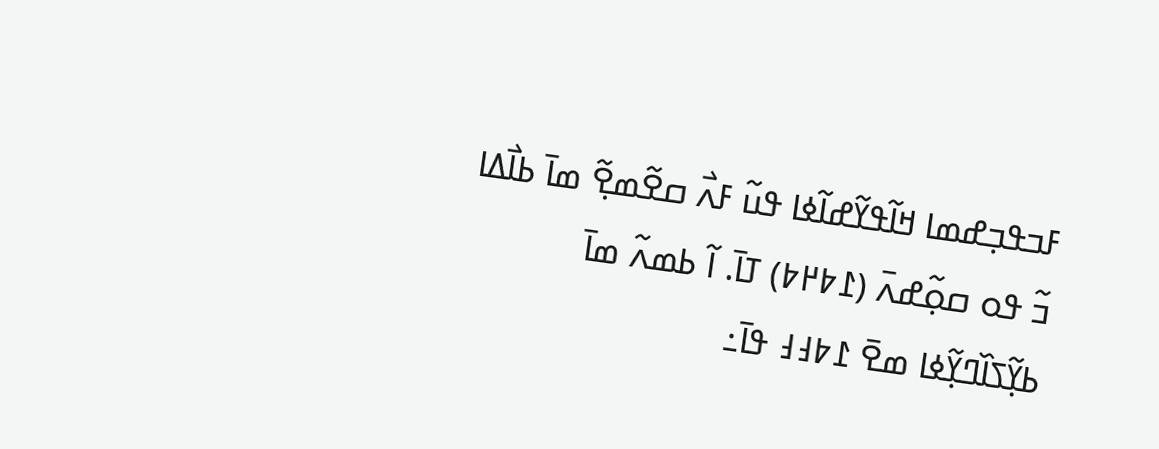ߓߏߟߏ߲ߝߘߊ ߞߊ߬ߟߌ߬ߝߊ߬ߦߊ ߟߎ߬ ߓߍ߯ ߛߐ߬ߘߐ߲߬ ߘߊ߫ ߕߊ߯ߡߊ ߏ߬ ߟߋ ߛߋ߲߬ߝߍ߫ (߁߈߂߈) ߠߊ߫. ߊ߬ ߕߘߍ߬ ߘߊ߫ ߕߌ߲߬ߖߊ߰ߣߌ߲߬ߦߊ ߘߐ߫ ߁߈߃߃ ߟߊ߫߸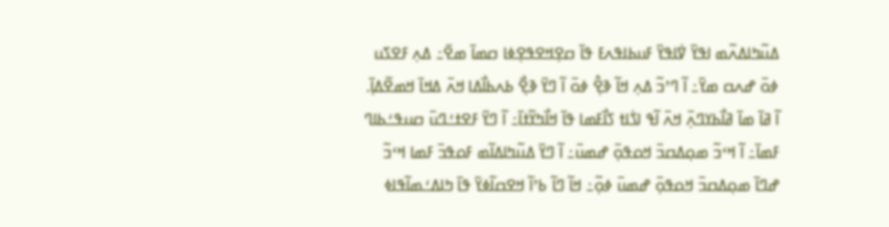ߡߎ߬ߤߊߡߍ߬ߘ ߊߟߌ߫ ߜ߭ߊߟߌ߫ ߓߎߕߊߟߍߓ ߟߊ߫ ߛߐ߲ߞߐߟߐ߲ߦߊ ߛߘߊ߫ ߘߐ߫߸ ߡߍ߲ ߓߐߖߎ ߦߋ߫ ߝߍߛ ߘߌ߫߸ ߊ߬ ߣߴߏ߬ ߡߍ߲ ߞߊ߬ ߢߐ߲߮ ߦߋ߫ ߊ߬ ߣߌ߫ ߢߐ߲߯ ߕߍߕߊ߯ߡߊ ߞߍ߫ ߡߞߊ߫ ߞߘߐ߬ߡߊ߲߫.
ߊ߬ ߥߊ߫ ߘߊ߫ ߥߊ߯ߕߌߣߍ߲߫ ߞߍ߫ ߊ߬ߟ ߊߖ߭ߊߙ ߖߊ߯ߓߘߊ ߟߊ߫ ߞߊ߯ߤߌ߬ߙߊ߫߸ ߊ߬ ߣߌ߫ ߓߐߙߑߣߎ߫ ߛߎߟߑߕߊߣ ߓߘߊ߫߸ ߊ߬ ߞߵߏ߬ ߘߋ߲ߡߛߏ߫ ߞߋߟߋ߲߫ ߝߘߎ߫߸ ߊ߬ ߣߌ߫ ߡߎ߬ߤߊߡߊ߬ߘ ߓߋߟߏ߫ ߓߘߊ ߞߵߏ߬ ߝߣߊ߫ ߘߋ߲ߡߛߏ߫ ߞߋߟߋ߲߫ ߝߘߎ߫ ߦߋ߲߬߸ ߞߊ߬ ߣߊ߬ ߕߴߊ߬ ߞߐߛߊ߬ߦߌ߫ ߟߊ߫ ߤߊߡߑߘߊ߬ߟߊߦ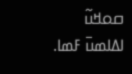ߛߋߞߎ߬ ߊߡߊߘߎ߫ ߓߘߊ.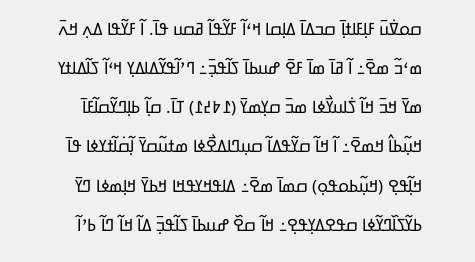ߛߋߜ߭ߎ߫ ߓߊ߲ߓߊߙߊ߲߫ ߛߏߡߊ߫ ߡߊ߲ߛߊ ߞߵߊ߬ ߓߌ߬ߟߊ߬ ߥߛߎ ߟߊ߫. ߊ߬ ߓߌ߬ߟߊ ߡߍ߲ ߞߍ߫ ߘߵߏ߬ ߘߐ߫߸ ߊ߬ ߥߊ߫ ߘߊ߫ ߓߐ߫ ߝߎߕߊ߫ ߖߊ߬ߟߏ߲߫߸ ߣߴߊ߬ߟߌ߬ߡߊߡߌ߲ ߞߵߊ߬ ߖߊ߬ߡߊߙߌ ߘߌ߫ ߞߏ߫ ߞߊ߬ ߖ߭ߊߎߌ߯ߦߊ ߘߏ߫ ߛߌ߲ߘߌ߫ (߁߈߄߁) ߠߊ߫. ߛߊ߲߬ ߕߊ߲ߣߌ߬ߛߊ߬ߓߊ߫ ߞߎ߲߬ߕߊ߮ ߞߘߐ߫߸ ߊ߬ ߞߊ߬ ߛߌ߬ߟߡߊ߬ ߛߎ߲ߣߊߡߐ߯ߦߊ ߘߙߎ߬ߛߌ߫ ߊ߲߬ߛ߭ߊ߬ߙߌߦߊ ߟߊ߫ ߞߊ߲߬ߟߐ߲ (ߞߎ߲߬ߕߋߟߋ߲) ߛߘߊ߫ ߘߐ߫߸ ߡߊߟߞߌߟߞߊ ߞߕߌ߫ ߞߊ߲ߘߦߊ ߣߌ߫ ߕߌ߬ߖߊ߰ߣߌ߬ߦߊ ߛߟߐߡߌ߲ߟߐ߲߸ ߞߊ߬ ߛߐ߰ ߝߎߕߊ߫ ߖߊ߬ߟߏ߲߫ ߡߊ߬ ߞߊ߬ ߣߊ߬ ߕߴߊ߬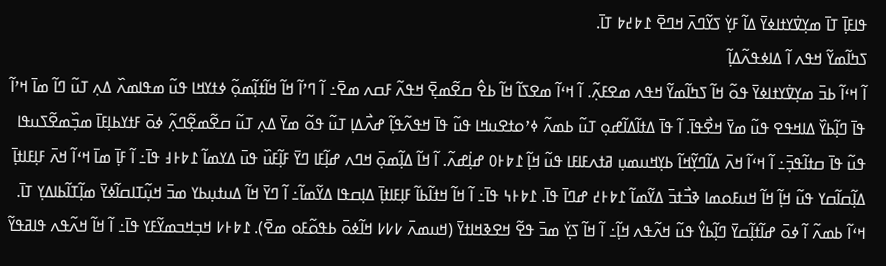ߟߊߓߊ߲߫ ߠߊ߫ ߘߌ߲ߜ߭ߌߙߊߦߌ߫ ߡߊ߬ ߓߌ߲߭ ߖߌ߬ߣߍ߫ ߞߣߐ߫ ߁߈߄߈ ߠߊ߫.
ߖߤߊ߬ߘߌ߬ ߞߟߍ ߊ߬ ߡߊߦߟߍ߬ߡߊ߲߬
ߊ߬ ߞߵߊ߬ ߕߏ߫ ߘߌ߲ߜ߭ߌߙߊߦߌ߫ ߟߋ߬ ߞߊ߬ ߖߤߊ߬ߘߌ߬ ߞߟߍ ߘߐߓߍ߲߬. ߊ߬ ߞߵߊ߬ ߘߐߖߊ߬ ߞߊ߬ ߕߐ߮ ߛߐ߬ߘߐ߲߫ ߞߟߍ߬ ߓߛߍ ߘߐ߫߸ ߊ߬ ߣߴߊ߬ ߞߊ߬ ߞߊ߬ߙߊ߲߬ߘߋ߲߬ ߦߙߌߞߊ ߟߎ߬ ߘߟߊߘߍ߰ ߡߍ߲ ߠߎ߬ ߣߊ߬ ߘߊ߫ ߞߴߊ߬ ߟߊ߫ ߣߊ߲߬ߕߌ߰ ߡߊߞߟߐ ߟߎ߬ ߘߌ߫ ߞߐ߯ߟߊ߫. ߊ߬ ߟߊ߫ ߡߙߊ߬ߡߊ߬ߝߋ߲ ߠߎ߬ ߕߘߍ߬ ߦߴߋߙߐߎߞߊ ߟߎ߬ ߟߊ߫ ߞߟߍ߬ߟߊ߲߬ ߝߍ߯ߡߊ߲ ߠߎ߬ ߟߋ߬ ߘߌ߫ ߡߍ߲ ߠߎ߬ ߛߐ߬ߘߐ߲߬ߣߍ߲߬ ߦߋ߫ ߓߙߌߕߊ߲ߓߊ߫ ߘߏ߲߰ߘߐ߬ߖߎߟߊ ߟߎ߬ ߟߊ߫ ߛߙߊ߬ߟߏ߲߫߸ ߊ߬ ߞߵߊ߬ ߞߍ߫ ߡߊ߬ߣߌ߲߬ߞߊ߬ ߕߌ߲ߞߎߘߎ߲ ߥߙߍߓߊߓߊ ߟߎ߬ ߞߊ߲߬ ߁߈߅߀ ߝߊ߲߭ߝߍ߬. ߊ߬ ߞߊ߬ ߡߊ߲߬ߘߋ߲߫ ߞߣߍ ߝߊ߲߬ߓߊ ߣߌ߫ ߓߊ߲߬ߓߎ߰ ߟߎ߫ ߡߌߘߊ߬ ߁߈߅߃ ߟߊ߫߸ ߊ߬ ߓߊ߲߫ ߘߊ߫ ߞߵߊ߬ ߞߍ߫ ߓߊ߲ߓߊߙߊ߲߫ ߡߊ߲߬ߛߊ߬ߛߌ ߟߎ߬ ߞߊ߲߬ ߞߊ߬ ߞߎߓߋߘߊ ߢߏ߯ߙߏ߫ ߡߌ߬ߘߊ߬ ߁߈߅߄ ߝߣߊ߫ ߟߊ߫. ߁߈߅߆ ߟߊ߫߸ ߊ߬ ߞߊ߬ ߞߙߊ߬ߕߊ߬ ߓߊ߲ߓߊߙߊ߲߫ ߡߊ߲ߛߟߊ ߡߌ߬ߘߊ߬߸ ߊ߬ ߣߌ߫ ߞߊ߬ ߡߎߙߎ߲ߕߌ ߘߏ߫ ߞߎ߲߬ߠߊߛߊ߬ߦߌ߫ ߘߊ߲߬ߠߊ߬ߕߊߡߌ߲ ߠߊ߫.
ߞߵߊ߬ ߕߘߍ߬ ߊ߬ ߦߋ߫ ߝߊ߬ߙߊ߲߬ߛߌ߫ ߣߊ߲߬ߕߌ߮ ߟߎ߬ ߞߍ߬ߟߍ ߞߊ߲߬߸ ߊ߬ ߞߊ߬ ߖߌ߲߭ ߘߏ߫ ߟߐ߬ ߞߐߢߞߊߙߌ߫ (ߞߎߘߍ߫ ߇߇߇ ߞߊ߬ߦߋ߫ ߕߟߋ߬ߓߋ ߘߐ߫). ߁߈߅߇ ߞߏ߲ߞߏߘߌ߬ߓߌ ߟߊ߫߸ ߊ߬ ߞߊ߬ ߞߍ߬ߟߍ ߟߊߥߟߌ߬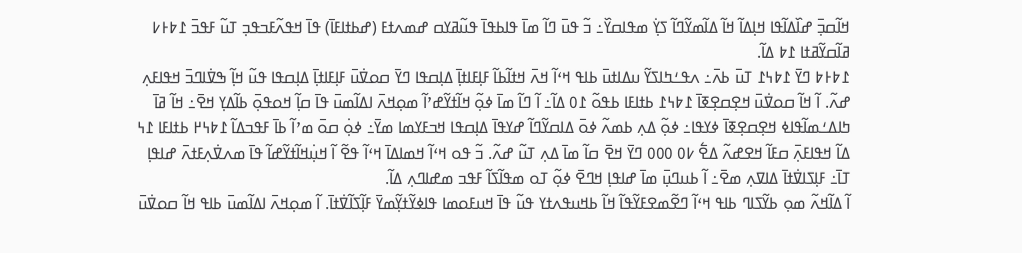ߞߊ߬ߛߏ߲߫ ߝߊ߰ߡߊ߬ߟߊ ߞߊ߲ߡߊ߬ ߞߊ߬ ߡߊ߬ߘߌ߬ߣߊ߬ ߖߌ߲߭ ߘߟߊߛߌ߰߸ ߏ߬ ߟߎ߫ ߣߊ߬ ߘߊ߫ ߟߊߕߟߊ߫ ߟߎ߬ߥߌߛ ߝߘߍߙߓ (ߝߕߙߊߓߊ߫) ߟߊ߫ ߞߟߍ߬ߓߏߟߏ߲ ߠߎ߬ ߓߟߏ߫ ߁߈߅߇ ߥߊ߬ߛߌ߬ߥߙߊ ߁߈ ߡߊ߬.
߁߈߅߈ ߣߌ߫ ߁߈߆߁ ߠߎ߫ ߕߍ߫߸ ߍߟߑߤߊߖߌ߬ ߎߡߊߙߎ߫ ߕߊߟ ߞߵߊ߬ ߞߍ߫ ߞߙߊ߬ߕߊ߬ ߓߊ߲ߓߊߙߊ߲߫ ߡߊ߲ߛߟߊ ߣߌ߫ ߛߋߜ߭ߎ߫ ߓߊ߲ߓߊߙߊ߲߫ ߡߊ߲ߛߟߊ ߟߎ߬ ߞߊ߲߬ ߒߜ߭ߊߣߏ߫ ߞߟߊߓߍ߲ ߝߍ߬. ߊ߬ ߞߊ߬ ߛߋߜ߭ߎ߫ ߞߐ߲ߛߐ߲ߧߊ߫ ߁߈߆߁ ߕߙߊߓߊ ߕߟߋ߬ ߁߀ ߡߊ߬߸ ߊ߬ ߣߊ߬ ߘߊ߫ ߦߋ߲߬ ߞߊ߬ߙߌ߬ߝߴߊ߬ ߘߋ߲ߞߍ߫ ߊߡߊ߬ߘߎ߫ ߟߊ߫ ߛߊ߲߬ ߞߋߟߋ߲߫ ߕߊ߬ߡߌ߲ ߞߐ߫߸ ߞߊ߬ ߥߊ߫ ߤߊߡߑߘߊ߬ߟߊߦ ߞߐ߲ߛߐ߲ߧߊ߫ ߦߌߟߊ߸ ߦߋ߲߬ ߡߍ߲ ߕߘߍ߬ ߦߋ߫ ߡߊߛߌ߬ߣߊ߬ ߝߌߟߊ߫ ߡߊ߲ߛߟߊ ߞߏߓߌߘߊ ߘߌ߫߸ ߦߋ߲߭ ߛߋ߫ ߘߴߊ߬ ߕߊ߫ ߓߟߏߡߊ߬ ߁߈߆߂ ߕߙߊߓߊ ߁߆ ߡߊ߬ ߞߟߊߓߍ߲߫ ߛߓߊ߬ ߞߐߝߍ߬ ߡߐ߱ ߇߀ ߀߀߀ ߣߌ߫ ߞߐ߫ ߛߊ߬ ߘߊ߫ ߡߍ߲ ߠߎ߬ ߝߍ߬. ߏ߬ ߟߋ ߞߵߊ߬ ߞߘߊߡߊ߫ ߞߵߊ߬ ߟߐ߬ ߊ߬ ߞߎ߲߭ߞߊ߬ߙߌ߬ߝߊ߬ ߟߊ߫ ߘߍߜ߭ߍ߲ߓߙߍ߫ ߝߊߟߊ߲ ߠߊ߫߸ ߓߊ߲ߖߊߜ߭ߙߊ߫ ߡߊߜߍ߲ ߘߐ߫߸ ߊ߬ ߕߎߣߎ߲߫ ߘߊ߫ ߝߊߟߊ߲ ߞߣߐ߫ ߦߋ߲߬ ߠߋ ߘߟߊ߬ߖߊ߬ ߓߟߏ ߘߝߊߣߍ߲ ߡߊ߬.
ߊ߬ ߡߊ߬ߞߍ߬ ߘߋ߲ ߕߌ߬ߖߊߣ ߕߊߟ ߞߵߊ߬ ߣߐ߬ߘߐߓߌ߬ߟߊ߬ ߞߊ߬ ߕߞߎߟߍߙߌ ߟߎ߬ ߟߊ߫ ߞߎߓߋߘߊ ߟߊߦߌ߬ߙߌ߲߬ߘߌ߫ ߓߊ߲߬ߖߊ߬ߜ߭ߙߊ߫. ߊ߬ ߘߋ߲ߞߍ߫ ߊߡߊ߬ߘߎ߫ ߕߊߟ ߞߊ߬ ߛߋߜ߭ߎ߫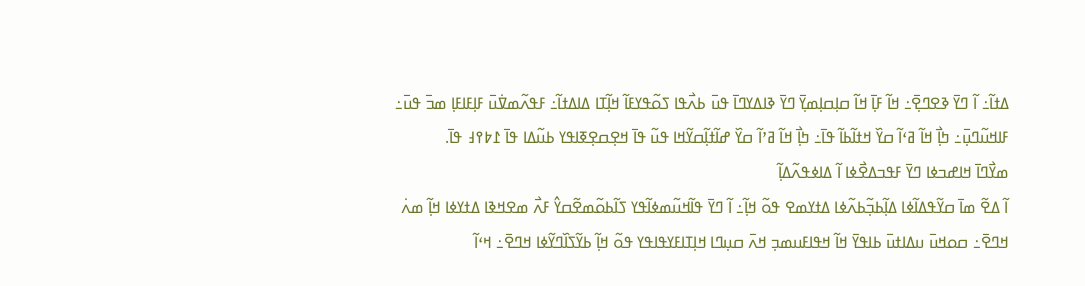ߡߙߊ߬߸ ߊ߬ ߣߌ߫ ߢߐߣߐ߲߫߸ ߞߊ߬ ߓߊ߲߫ ߞߊ߬ ߛߊ߲ߛߊ߲ߘߌ߲߫ ߣߌ߫ ߢߊߡߌߣߊ߫ ߟߎ߫ ߕߍ߯ߟߊ ߖߋ߬ߟߌߓߊ߬ ߞߊ߲߬ߠߊ ߡߊߡߙߊ߬߸ ߓߟߍ߬ߘߜ߭ߎ߫ ߓߊ߲ߓߊߓߊ߲ ߘߏ߫ ߟߎ߫߸ ߓߊߞߎ߬ߣߎ߲߫߸ ߤߊ߲߯ ߞߊ߬ ߥߵߊ߬ ߛߌ߰ ߞߙߊ߬ߕߊ߬ ߟߊ߫߸ ߤߊ߲߯ ߞߊ߬ ߥߴߊ߬ ߛߌ߰ ߝߊ߬ߙߊ߲߬ߛߌ߬ߞߊ ߟߎ߬ ߟߊ߫ ߞߐ߲ߛߐ߲ߧߊߟߌ ߕߎ߬ߡߊ ߟߊ߫ ߁߈߉߃ ߟߊ߫.
ߘߌ߯ߣߊ߫ ߞߊߝߏߦߊ ߣߌ߫ ߓߟߏߡߐ߯ߦߊ ߊ߬ ߡߊߦߟߍ߬ߡߊ߲߬
ߊ߬ ߡߐ߬ ߘߊ߫ ߛߌ߬ߟߡߊ߬ߦߊ ߡߊ߲߬ߕߏ߲߬ߕߍ߬ߦߊ ߡߙߌߘߐ ߟߋ߬ ߞߊ߲߬߸ ߊ߬ ߣߌ߫ ߟߊ߬ߞߎ߬ߘߦߊ߬ߟߌ ߖߊ߬ߕߋ߬ߘߐ߬ߛߌ߮ ߓߍ߯ ߘߐߞߢߊ ߡߙߌߦߊ ߞߊ߲߬ ߘߍ߭ ߞߣߐ߫߸ ߛߋߞߎ߫ ߎߡߊߙߎ߫ ߕߊߟߌ߫ ߞߊ߬ ߞߟߊߓߎߘߏ߲ ߞߍ߫ ߛߎ߲ߣߊ ߞߊ߲ߠߊߓߌߟߊߟߌ ߟߋ߬ ߞߊ߲߬ ߕߌ߬ߖߊ߰ߣߌ߬ߦߊ ߞߣߐ߫߸ ߞߵߊ߬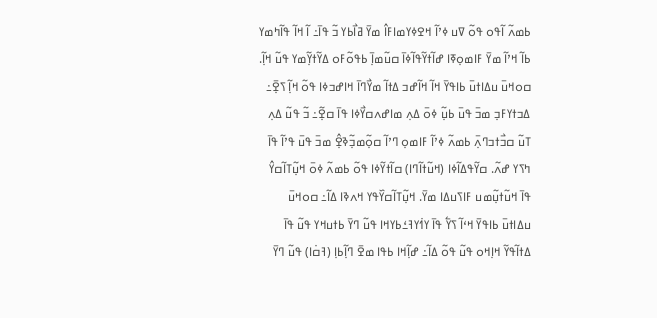ߕߘߍ߬ ߊ߬ߟߋ ߟߋ߬ ߜߎ ߦߴߊ߬ ߞߐߦߌߘߊߓߊ߮ ߘߌ߫ ߥߊ߯ߕߌ ߏ߬ ߟߊ߫߸ ߊ߬ ߞߊ߬ ߟߊ߬ߤߘߌ ߕߊ߬ ߞߴߊ߬ ߘߌ߫ ߓߊߘߋ߲ߧߊ ߝߊ߬ߙߌ߬ߟߊ߬ߦߊ߫ ߛߎ߬ߘߊ߲߫ ߕߟߋ߬ߓߋ ߡߌ߬ߙߌ߲߬ߘߌ ߟߎ߬ ߞߊ߲߬.
ߛߋߞߎ߫ ߎߡߊߙߎ߫ ߕߊߟߌ߫ ߞߊ߬ ߞߊ߬ߝߏ ߡߙߊ߬ ߘߌ߯ߣߊ߫ ߞߊߝߏߦߊ ߟߋ߬ ߞߊ߲߬ ߖߐ߲߫߸ ߡߏߙߌߓߏ߲ ߘߏ߫ ߟߎ߫ ߕߎ߲߬ ߦߋ߫ ߡߍ߲ ߘߊߝߍߛߌ߯ߦߊ ߟߊ߫ ߛߐ߲߬߸ ߏ߬ ߟߎ߬ ߡߍ߲ ߠߎ߬ ߛߏ߯ߙߏߣߍ߲߫ ߕߘߍ߬ ߦߴߊ߬ ߓߊߘߋ߲ ߣߴߊ߬ ߛߋ߲߬ߘߏ߲߬ߢߐ߲߮ ߘߏ߫ ߟߎ߫ ߟߴߊ߬ ߟߊ߫ ߤߖߌ ߝߍ߬. ߛߌ߬ߟߡߊ߬ߦߊ (ߞߎ߬ߙߊ߬ߣߊ) ߛߊ߬ߙߌ߬ߦߊ ߟߋ߬ ߕߘߍ߬ ߦߋ߫ ߞߎ߲߬ߠߊ߬ߛߌ߮ ߟߊ߫ ߞߎ߬ߙߎ߲߬ߘߎ ߓߊߖߎߡߊ ߘߌ߫. ߞߎ߲߬ߠߊ߬ߛߌ߰ߟߌ ߞߍߢߊ ߡߊ߬߸ ߛߋߞߎ߫ ߎߡߊߙߎ߫ ߕߊߟߌ߫ ߞߵߊ߬ ߖߌ߱ ߟߊ߫ ߌߗ߭ߌߔߑߕߌߞߊ ߟߎ߬ ߣߌ߫ ߕߙߎߞߌ ߟߎ߬ ߟߊ߫ ߡߙߊ߬ߟߌ߬ ߞߊ߲ߞߋ ߟߎ߬ ߟߋ߬ ߡߊ߬߸ ߝߊ߲߬ߞߊ ߕߟߊ ߘߐ߫ ߣߊ߲߬ߕߊ߲ (ߔߛ߭ߊ) ߟߎ߬ ߣߌ߫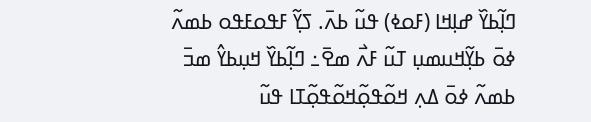ߣߊ߲߬ߕߌ߰ ߝߊ߲ߞߊ (ߓߋߦ) ߟߎ߬ ߕߍ߫. ߖߌ߲߬ ߓߟߋߓߟߋ ߕߘߍ߬ ߦߋ߫ ߕߌ߲߬ߞߎߘߎ߲ ߠߎ߬ ߓߍ߯ ߘߐ߫߸ ߣߊ߲߬ߕߌ߰ ߞߎ߲ߕߌ߮ ߘߏ߫ ߕߘߍ߬ ߦߋ߫ ߡߍ߲ ߞߋ߬ߟߋ߲߬ߞߋ߬ߟߋ߲߬ߠߊ ߟߎ߬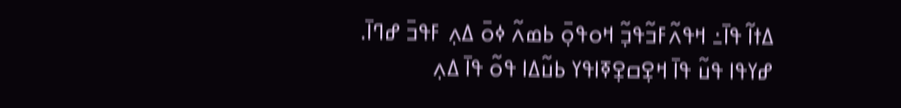ߡߙߊ߬ ߟߊ߫߸ ߞߟߍ߬ߓߏ߬ߟߏ߲߬ ߞߋߟߋ߲߫ ߕߘߍ߬ ߦߋ߫ ߡߍ߲ ߓߟߏ߫ ߝߣߊ߫.
ߝߌߟߊ ߟߎ߬ ߟߊ߫ ߞߐ߲ߛߐ߲ߧߊߟߌ ߕߎ߬ߡߊ ߟߋ߬ ߟߊ߫ ߡߍ߲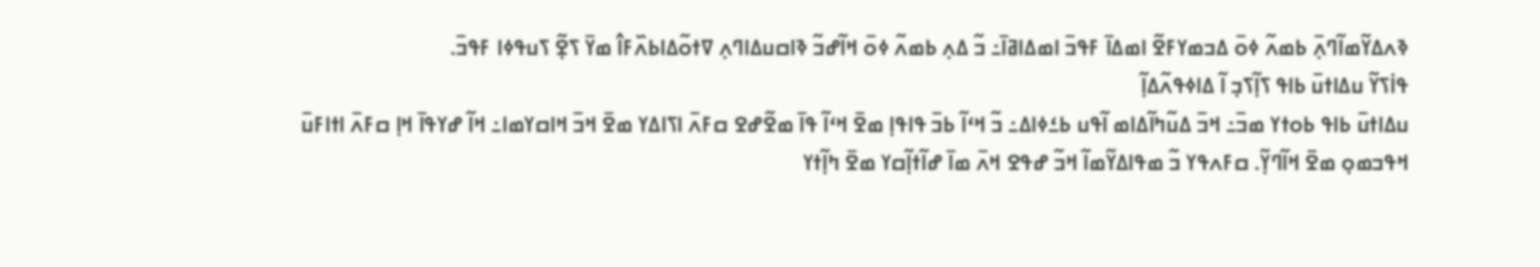ߢߍߡߌ߬ߘߊ߬ߣߍ߲߫ ߕߘߍ߬ ߦߋ߫ ߡߏߘߌߓߐ߬ ߊߘߡߊ߫ ߓߟߏ߫ ߊߘߡߊߥߊ߫߸ ߏ߬ ߡߍ߲ ߕߘߍ߬ ߦߋ߫ ߞߊ߬ߝߏ߬ ߢߊߛߎߡߊߣߍ߲ ߜߙߋ߬ߡߊߕߍ߰ߓߊ߮ ߘߌ߫ ߖߐ߲߬ ߖߎߟߦߊ ߓߟߏ߫.
ߟߊ߭ߖߌ߬ ߎߡߊߙߎ߫ ߕߊߟ ߖߊ߲߬ߖߏ߲ ߊ߬ ߡߊߦߟߍ߬ߡߊ߲߬
ߎߡߊߙߎ߫ ߕߊߟ ߕߋߙߌ ߘߏ߫߸ ߞߏ߫ ߡߎ߬ߤߊ߬ߡߊߘ ߊ߬ߟߎ ߕߑߦߊߡ߸ ߏ߬ ߞߵߊ߬ ߕߏ߫ ߟߊߟߊ߲ ߘߐ߫ ߞߵߊ߬ ߟߊ߫ ߘߐ߬ߝߐ ߛߓߍ߫ ߊߖߊߡߌ ߘߐ߫ ߞߏ߫ ߞߊߛߌߘߊ߸ ߞߊ߬ ߝߌߟߊ߫ ߞߊ߲ ߛߓߍ߫ ߊߙߊߓߎ߫ ߞߟߏߘߋ߲ ߘߐ߫ ߞߊ߬ߣߌ߲߬. ߛߓߍߟߌ ߏ߬ ߘߟߊߡߌ߬ߘߊ߬ ߞߏ߬ ߝߟߐ ߞߍ߫ ߘߊ߫ ߝߊ߬ߙߊ߲߬ߛߌ ߘߐ߫ ߤߊ߲߬ߙߌ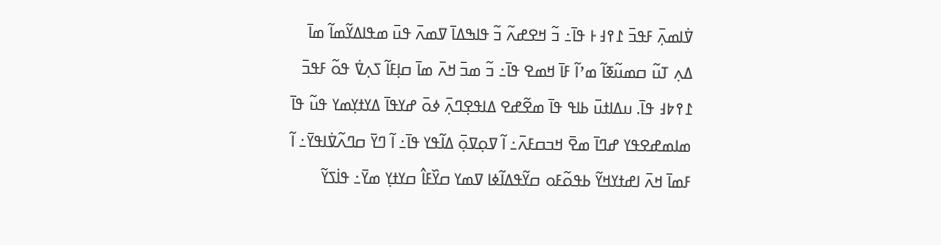ߜ߭ߊߘߍ߲߫ ߓߟߏ߫ ߁߉߃߅ ߟߊ߫߸ ߏ߬ ߞߐߝߍ߬ ߏ߬ ߟߊߒߡߊ߫ ߜߘߍ߫ ߟߎ߫ ߘߟߊߡߌ߬ߘߊ߬ ߘߊ߫ ߡߍ߲ ߠߎ߬ ߛߘߎ߬ߧߊ߬ ߘߴߊ߬ ߓߊ߫ ߞߘߐ ߟߊ߫߸ ߏ߬ ߘߏ߫ ߞߍ߫ ߘߊ߫ ߛߊ߲ߓߊ߬ ߖߍ߲ߜ߭ ߟߋ߬ ߓߟߏ߫ ߁߉߈߃ ߟߊ߫. ߎߡߊߙߎ߫ ߕߊߟ ߟߊ߫ ߘߐ߬ߝߐ ߡߊߟߐ߲ߣߍ߲߫ ߦߋ߫ ߝߌߟߊ߫ ߡߌߙߌ߲ߘߌ ߟߎ߬ ߟߊ߫ ߘߊߘߝߐߟߌ ߝߣߊ߫ ߘߐ߫ ߞߏߛߓߍ߫߸ ߊ߬ ߜߋ߲ߜߋ߲߫ ߡߊ߬ߟߌ ߟߊ߫߸ ߊ߬ ߣߌ߫ ߛߣߍ߬ߜ߭ߊߟߌ߫߸ ߊ߬ ߓߘߊ߫ ߞߍ߫ ߊߝߙߌߞߌ߬ ߕߟߋ߬ߓߋ ߛߌ߬ߟߡߊ߬ߦߊ ߜߘߌ ߛߌ߰ߓߊ߮ ߛߌߙߌ߲ ߘߌ߫߸ ߟߊ߭ߖߌ߬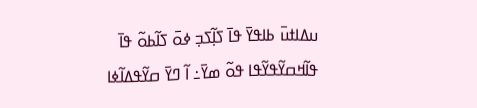ߎߡߊߙߎ߫ ߕߊߟߌ߫ ߟߊ߫ ߖߊ߲߬ߖߏ߲ ߦߋ߫ ߖߊ߬ߕߋ߬ ߟߊ߫ ߟߊ߬ߞߛߌ߬ߟߌ߬ߟߊ ߟߋ߬ ߘߌ߫߸ ߊ߬ ߣߌ߫ ߛߌ߬ߟߡߊ߬ߦߊ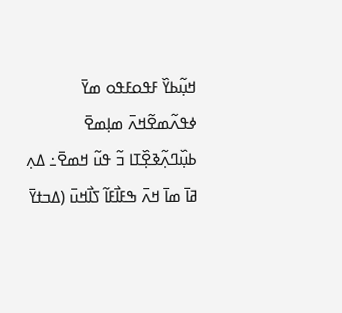ߞߎ߲߬ߕߌ߰ ߓߟߋߓߟߋ ߘߌ߫ ߦߟߍ߬ߘߐ߬ߞߍ߫ ߘߊ߲ߘߐ߫ ߕߎ߲߰ߣߍ߲߬ߢߐ߲߰ߠߊ ߏ߬ ߟߎ߬ ߞߘߐ߫߸ ߡߍ߲ ߥߊ߫ ߘߊ߫ ߞߍ߫ ߒߓߊ߯ߓߊ߬ ߖߊ߯ߞߎ߫ (ߡߏߙߌ߫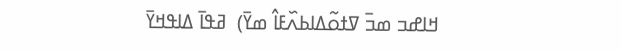ߞߊߝߏ ߘߏ߫ ߜߙߋ߬ߡߊߕߍ߰ߓߊ߮ ߘߌ߫)  ߥߟߊ߫ ߡߊߟߞߌ߫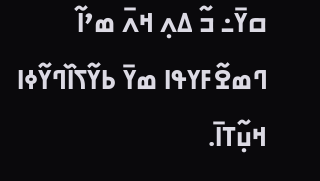ߛߌ߫߸ ߏ߬ ߡߍ߲ ߞߍ߫ ߘߴߊ߬ ߣߘߐ߬ߓߌߟߊ ߘߌ߫ ߕߌ߬ߖߊ߰ߣߌ߬ߦߊ ߞߎ߲߬ߠߊ߫.